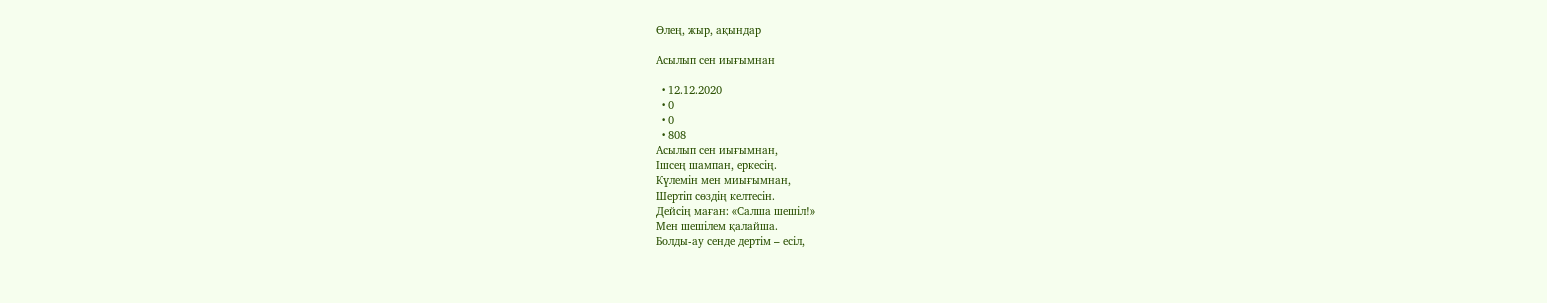Өлең, жыр, ақындар

Асылып сен иығымнан

  • 12.12.2020
  • 0
  • 0
  • 808
Асылып сен иығымнан,
Ішсең шампан, еркесің.
Күлемін мен миығымнан,
Шертіп сөздің келтесін.
Дейсің маған: «Салша шешіл!»
Мен шешілем қалайша.
Болды-ау сенде дертім – есіл,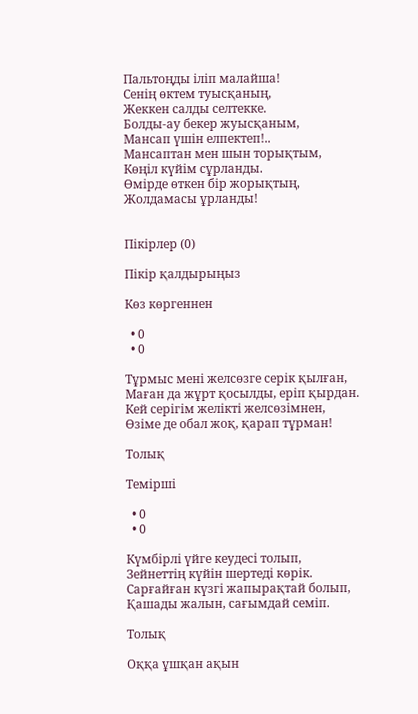Пальтоңды іліп малайша!
Сенің өктем туысқаның,
Жеккен салды селтекке.
Болды-ау бекер жуысқаным,
Мансап үшін елпектеп!..
Мансаптан мен шын торықтым,
Көңіл күйім сұрланды.
Өмірде өткен бір жорықтың,
Жолдамасы ұрланды!


Пікірлер (0)

Пікір қалдырыңыз

Көз көргеннен

  • 0
  • 0

Тұрмыс мені желсөзге серік қылған,
Маған да жұрт қосылды, еріп қырдан.
Кей серігім желікті желсөзімнен,
Өзіме де обал жоқ, қарап тұрман!

Толық

Темірші

  • 0
  • 0

Күмбірлі үйге кеудесі толып,
Зейнеттің күйін шертеді көрік.
Сарғайған күзгі жапырақтай болып,
Қашады жалын, сағымдай семіп.

Толық

Оққа ұшқан ақын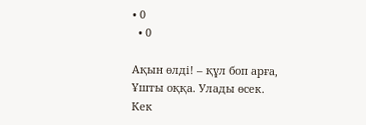• 0
  • 0

Ақын өлді! – құл боп арға,
Ұшты оққа. Улады өсек.
Кек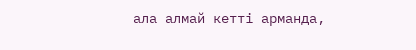ала алмай кетті арманда,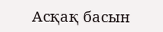Асқақ басын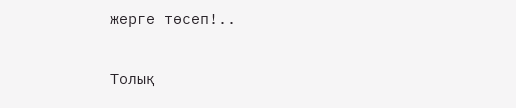жерге төсеп!..

Толық